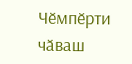Чӗмпӗрти чӑваш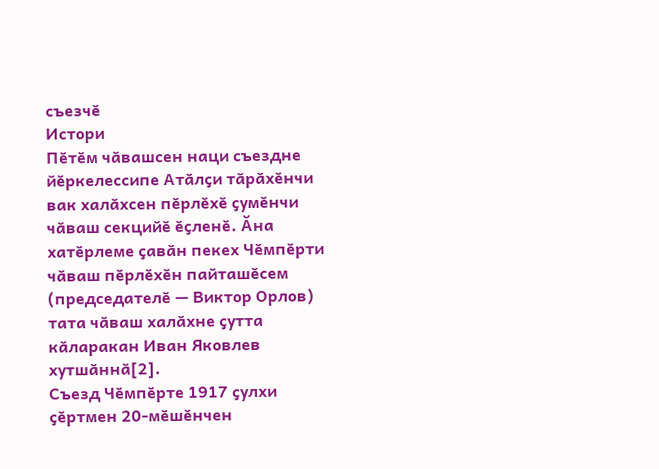съезчӗ
Истори
Пӗтӗм чӑвашсен наци съездне йӗркелессипе Атӑлҫи тӑрӑхӗнчи вак халӑхсен пӗрлӗхӗ ҫумӗнчи чӑваш секцийӗ ӗҫленӗ. Ӑна хатӗрлеме ҫавӑн пекех Чӗмпӗрти чӑваш пӗрлӗхӗн пайташӗсем (председателӗ — Виктор Орлов) тата чӑваш халӑхне ҫутта кӑларакан Иван Яковлев хутшӑннӑ[2].
Съезд Чӗмпӗрте 1917 ҫулхи ҫӗртмен 20-мӗшӗнчен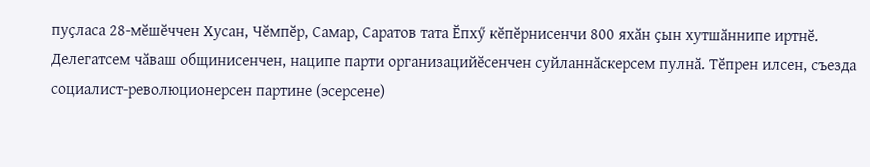пуҫласа 28-мӗшӗччен Хусан, Чӗмпӗр, Самар, Саратов тата Ӗпхӳ кӗпӗрнисенчи 800 яхӑн ҫын хутшӑннипе иртнӗ. Делегатсем чӑваш общинисенчен, наципе парти организацийӗсенчен суйланнӑскерсем пулнӑ. Тӗпрен илсен, съезда социалист-революционерсен партине (эсерсене)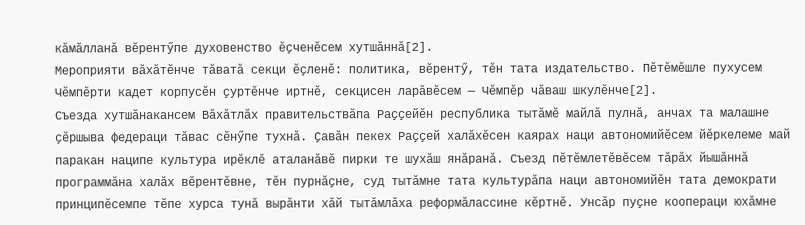кӑмӑлланӑ вӗрентӳпе духовенство ӗҫченӗсем хутшӑннӑ[2].
Мероприяти вӑхӑтӗнче тӑватӑ секци ӗҫленӗ: политика, вӗрентӳ, тӗн тата издательство. Пӗтӗмӗшле пухусем Чӗмпӗрти кадет корпусӗн ҫуртӗнче иртнӗ, секцисен ларӑвӗсем — Чӗмпӗр чӑваш шкулӗнче[2].
Съезда хутшӑнакансем Вӑхӑтлӑх правительствӑпа Раҫҫейӗн республика тытӑмӗ майлӑ пулнӑ, анчах та малашне ҫӗршыва федераци тӑвас сӗнӳпе тухнӑ. Ҫавӑн пекех Раҫҫей халӑхӗсен каярах наци автономийӗсем йӗркелеме май паракан наципе культура ирӗклӗ аталанӑвӗ пирки те шухӑш янӑранӑ. Съезд пӗтӗмлетӗвӗсем тӑрӑх йышӑннӑ программӑна халӑх вӗрентӗвне, тӗн пурнӑҫне, суд тытӑмне тата культурӑпа наци автономийӗн тата демократи принципӗсемпе тӗпе хурса тунӑ вырӑнти хӑй тытӑмлӑха реформӑлассине кӗртнӗ. Унсӑр пуҫне коопераци юхӑмне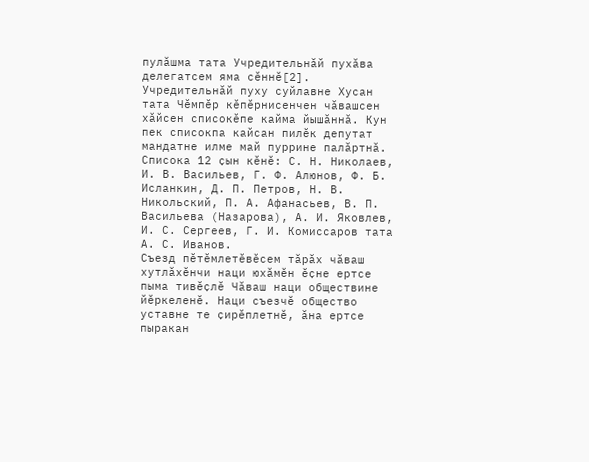пулӑшма тата Учредительнӑй пухӑва делегатсем яма сӗннӗ[2].
Учредительнӑй пуху суйлавне Хусан тата Чӗмпӗр кӗпӗрнисенчен чӑвашсен хӑйсен списокӗпе кайма йышӑннӑ. Кун пек списокпа кайсан пилӗк депутат мандатне илме май пуррине палӑртнӑ. Списока 12 ҫын кӗнӗ: С. Н. Николаев, И. В. Васильев, Г. Ф. Алюнов, Ф. Б. Исланкин, Д. П. Петров, Н. В. Никольский, П. А. Афанасьев, В. П. Васильева (Назарова), А. И. Яковлев, И. С. Сергеев, Г. И. Комиссаров тата А. С. Иванов.
Съезд пӗтӗмлетӗвӗсем тӑрӑх чӑваш хутлӑхӗнчи наци юхӑмӗн ӗҫне ертсе пыма тивӗҫлӗ Чӑваш наци обществине йӗркеленӗ. Наци съезчӗ общество уставне те ҫирӗплетнӗ, ӑна ертсе пыракан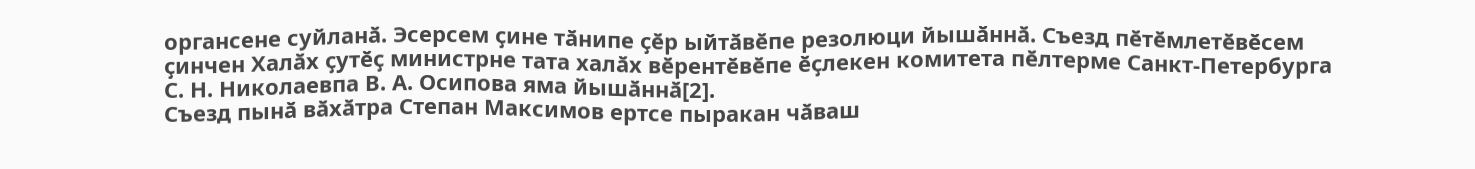органсене суйланӑ. Эсерсем ҫине тӑнипе ҫӗр ыйтӑвӗпе резолюци йышӑннӑ. Съезд пӗтӗмлетӗвӗсем ҫинчен Халӑх ҫутӗҫ министрне тата халӑх вӗрентӗвӗпе ӗҫлекен комитета пӗлтерме Санкт-Петербурга С. Н. Николаевпа В. А. Осипова яма йышӑннӑ[2].
Съезд пынӑ вӑхӑтра Степан Максимов ертсе пыракан чӑваш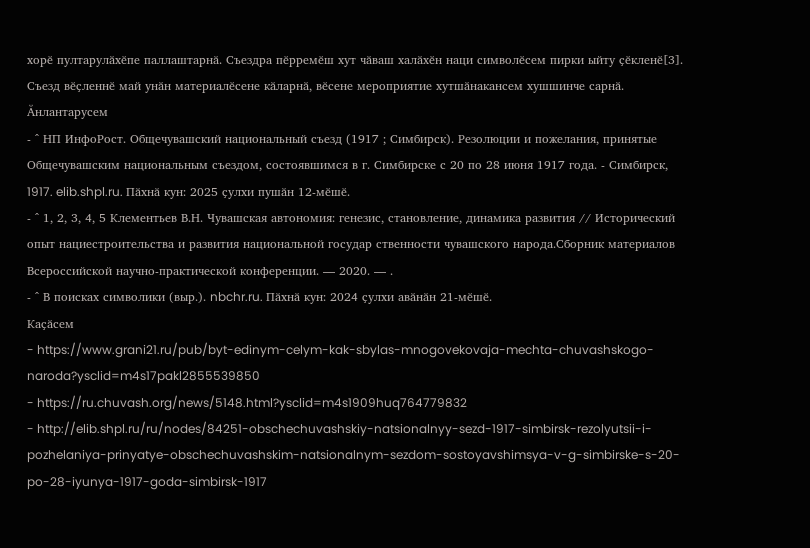хорӗ пултарулӑхӗпе паллаштарнӑ. Съездра пӗрремӗш хут чӑваш халӑхӗн наци символӗсем пирки ыйту ҫӗкленӗ[3]. Съезд вӗҫленнӗ май унӑн материалӗсене кӑларнӑ, вӗсене мероприятие хутшӑнакансем хушшинче сарнӑ.
Ӑнлантарусем
- ^ НП ИнфоРост. Общечувашский национальный съезд (1917 ; Симбирск). Резолюции и пожелания, принятые Общечувашским национальным съездом, состоявшимся в г. Симбирске с 20 по 28 июня 1917 года. - Симбирск, 1917. elib.shpl.ru. Пӑхнӑ кун: 2025 ҫулхи пушӑн 12-мӗшӗ.
- ^ 1, 2, 3, 4, 5 Клементьев В.Н. Чувашская автономия: генезис, становление, динамика развития // Исторический опыт нациестроительства и развития национальной государ ственности чувашского народа.Сборник материалов Всероссийской научно-практической конференции. — 2020. — .
- ^ В поисках символики (выр.). nbchr.ru. Пӑхнӑ кун: 2024 ҫулхи авӑнӑн 21-мӗшӗ.
Каҫӑсем
- https://www.grani21.ru/pub/byt-edinym-celym-kak-sbylas-mnogovekovaja-mechta-chuvashskogo-naroda?ysclid=m4s17pakl2855539850
- https://ru.chuvash.org/news/5148.html?ysclid=m4s1909huq764779832
- http://elib.shpl.ru/ru/nodes/84251-obschechuvashskiy-natsionalnyy-sezd-1917-simbirsk-rezolyutsii-i-pozhelaniya-prinyatye-obschechuvashskim-natsionalnym-sezdom-sostoyavshimsya-v-g-simbirske-s-20-po-28-iyunya-1917-goda-simbirsk-1917